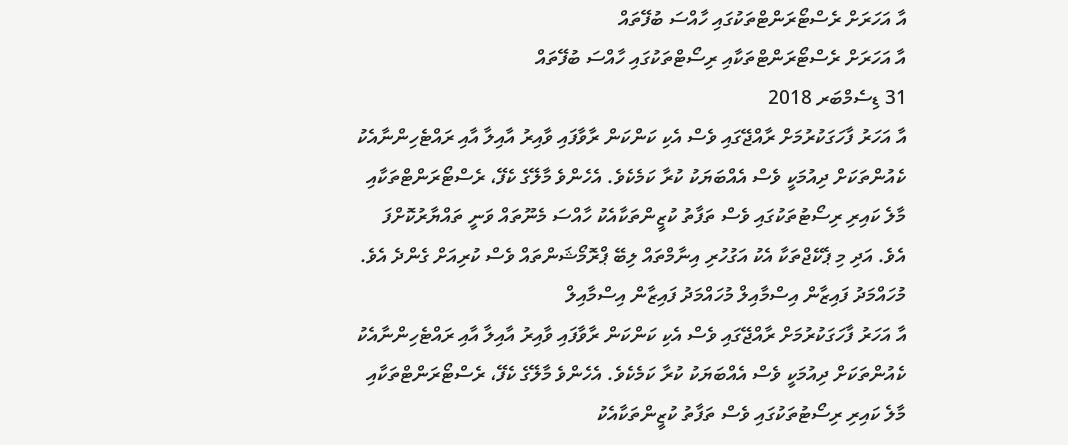އާ އަހަރަށް ރެސްޓޯރަންޓްތަކުގައި ހާއްސަ ބުފޭތައް
އާ އަހަރަށް ރެސްޓޯރަންޓްތަކާއި ރިސޯޓްތަކުގައި ހާއްސަ ބުފޭތައް
31 ޑިސެމްބަރ 2018
އާ އަހަރު ފާހަގަކުރުމަށް ރާއްޖޭގައި ވެސް އެކި ކަންކަން ރާވާފައި ވާއިރު އާއިލާ އާއި ރައްޓެހިންނާއެކު ކެއުންތަކަށް ދިއުމަކީ ވެސް އެއްބަޔަކު ކުރާ ކަމެކެވެ. އެހެންވެ މާލޭގެ ކެފޭ، ރެސްޓޯރަންޓްތަކާއި މާލެ ކައިރި ރިސޯޓުތަކުގައި ވެސް ތަފާތު ކުޒީންތަކާއެކު ހާއްސަ މެނޫތައް ވަނީ ތައްޔާރުކޮށްފަ އެވެ. އަދި މި ޕެކޭޖްތަކާ އެކު އަގުހުރި އިނާމްތައް ލިބޭ ޕްރޮމޯޝަންތައް ވެސް ކުރިއަށް ގެންދެ އެވެ.
މުހައްމަދު ފައިޒާން އިސްމާއިލް މުހައްމަދު ފައިޒާން އިސްމާއިލް
އާ އަހަރު ފާހަގަކުރުމަށް ރާއްޖޭގައި ވެސް އެކި ކަންކަން ރާވާފައި ވާއިރު އާއިލާ އާއި ރައްޓެހިންނާއެކު ކެއުންތަކަށް ދިއުމަކީ ވެސް އެއްބަޔަކު ކުރާ ކަމެކެވެ. އެހެންވެ މާލޭގެ ކެފޭ، ރެސްޓޯރަންޓްތަކާއި މާލެ ކައިރި ރިސޯޓުތަކުގައި ވެސް ތަފާތު ކުޒީންތަކާއެކު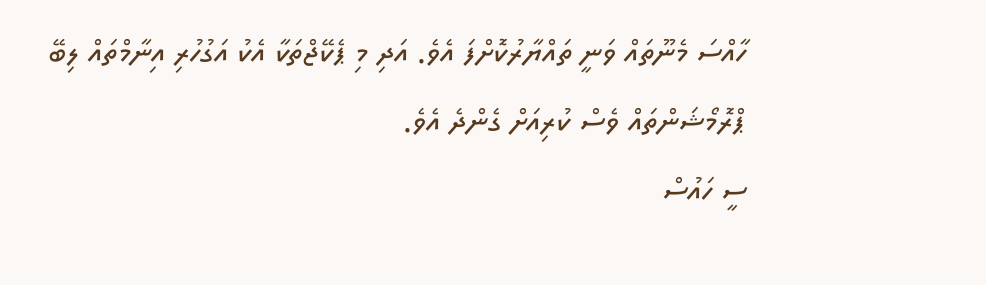ހާއްސަ މެނޫތައް ވަނީ ތައްޔާރުކޮށްފަ އެވެ. އަދި މި ޕެކޭޖްތަކާ އެކު އަގުހުރި އިނާމްތައް ލިބޭ ޕްރޮމޯޝަންތައް ވެސް ކުރިއަށް ގެންދެ އެވެ.
ސީ ހައުސް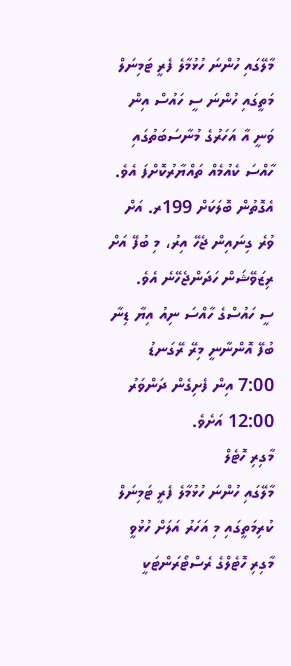މާލޭގައި ހުންނަ ހުޅުމާލެ ފެރީ ޓަމިނަލް މަތީގައި ހުންނަ ސީ ހައުސް އިން ވަނީ އާ އަހަރުގެ މުނާސަބަތުގައި ހާއްސަ ކެއުމެއް ތައްޔާރުކޮށްފަ އެވެ. އެގޮތުން ބޮލަކަށް 199ރ. އަށް ވުރެ ގިނައިން ޖެހޭ އިރު، މި ބުފޭ އަށް ރިޒަވޭޝަން ހަދަންޖެހޭނެ އެވެ.
ސީ ހައުސްގެ ހާއްސަ ނިއު އިޔާ ޑިނާ ބުފޭ އޮންނާނީ މިރޭ ރޭގަނޑު 7:00 އިން ފެށިގެން ދަންވަރު 12:00 އަށެވެ.
މާގިރި ހޮޓެލް
މާލޭގައި ހުންނަ ހުޅުމާލެ ފެރީ ޓަމިނަލް ކުރިމަތީގައި މި އަހަރު އަލަށް ހުޅުވީ މާގިރި ހޮޓެލްގެ ރެސްޓޯރަންޓަކީ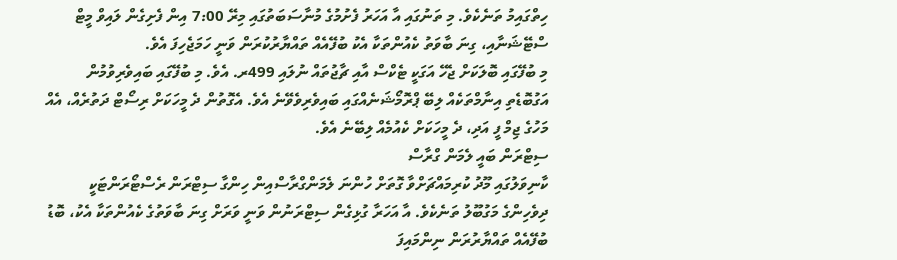ހިތްގައިމު ތަނެކެވެ. މި ތަނުގައި އާ އަހަރު ފެށުމުގެ މުނާސަބަތުގައި މިރޭ 7:00 އިން ފެށިގެން ލައިވް މީޓް ސްޓޭޝަނާއި، ގިނަ ބާވަތު ކެއުންތަކާ އެކު ބުފޭއެއް ތައްޔާރުކުރަން ވަނީ ހަމަޖެހިފަ އެވެ.
މި ބުފޭގައި ބޮލަކަށް ޖެހޭ އަގަކީ ޓެކްސް އާއި ޗާޖުތައް ނުލައި 499ރ. އެވެ. މި ބުފޭގައި ބައިވެރިވުމުން އަގުބޮޑެތި އިނާމްތަކެއް ލިބޭ ޕްރޮމޯޝަނެއްގައި ބައިވެރިވެވޭނެ އެވެ. އެގޮތުން ދެ މީހަކަށް ރިސޯޓް ދަތުރެއް، އެއް މަހުގެ ޖިމް ފީ އަދި، ދެ މީހަކަށް ކެއުމެއް ލިބޭނެ އެވެ.
ސިޓްރަން ބައީ ލެމަން ގްރާސް
ކާނިވަލުގައި މޫދު ކުރިމައްޗަށްވާ ގޮތަށް ހުންނަ ލެމަންގްރާސްއިން ހިންގާ ސިޓްރަން ރެސްޓޯރަންޓަކީ ދިވެހިންގެ މަގުބޫލު ތަނެކެވެ. އާ އަހަރާ ގުޅިގެން ސިޓްރަނުން ވަނީ ވަރަށް ގިނަ ބާވަތުގެ ކެއުންތަކާ އެކު، ބޮޑު ބުފޭއެއް ތައްޔާރުރަން ނިންމައިފަ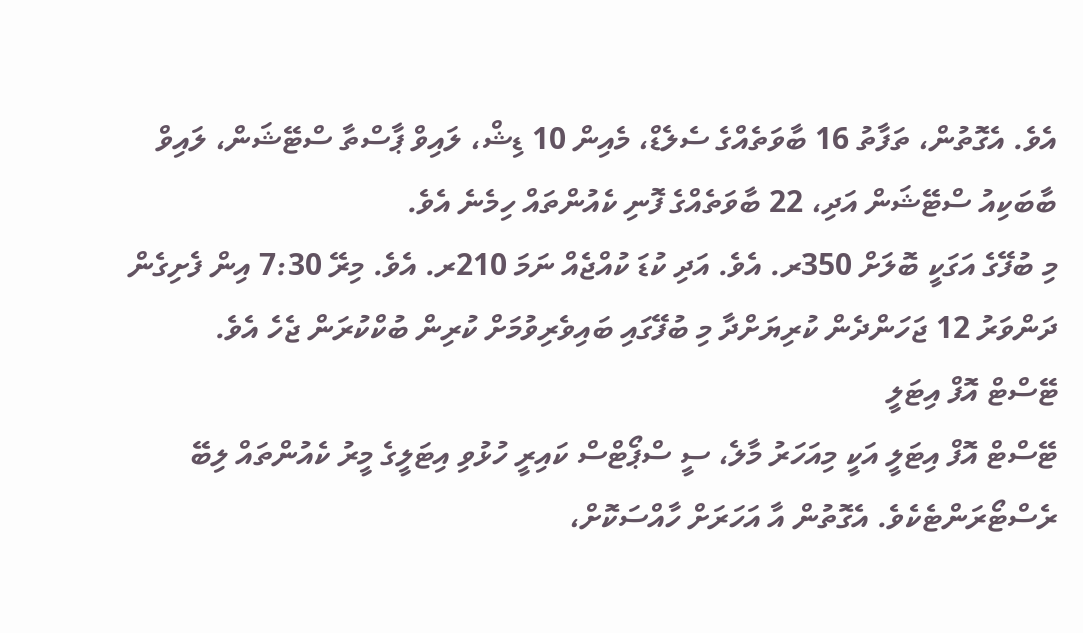އެވެ. އެގޮތުން، ތަފާތު 16 ބާވަތެއްގެ ސެލެޑް، މެއިން 10 ޑިޝް، ލައިވް ޕާސްތާ ސްޓޭޝަން، ލައިވް ބާބަކިއު ސްޓޭޝަން އަދި، 22 ބާވަތެއްގެ ފޮނި ކެއުންތައް ހިމެނެ އެވެ.
މި ބުފޭގެ އަގަކީ ބޮލަށް 350ރ. އެވެ. އަދި ކުޑަ ކުއްޖެއް ނަމަ 210ރ. އެވެ. މިރޭ 7:30 އިން ފެށިގެން ދަންވަރު 12 ޖަހަންދެން ކުރިޔަށްދާ މި ބުފޭގައި ބައިވެރިވުމަށް ކުރިން ބުކްކުރަން ޖެހެ އެވެ.
ޓޭސްޓް އޮފް އިޓަލީ
ޓޭސްޓް އޮފް އިޓަލީ އަކީ މިއަހަރު މާލެ، ސީ ސްޕޯޓްސް ކައިރީ ހުޅުވި އިޓަލީގެ މީރު ކެއުންތައް ލިބޭ ރެސްޓޯރަންޓެކެވެ. އެގޮތުން އާ އަހަރަށް ހާއްސަކޮށް،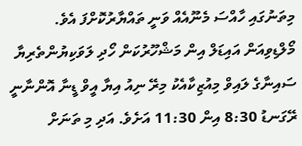މިތަނުގައި ހާއްސަ މެނޫއެއް ވަނީ ތައްޔާރުކޮށްފަ އެވެ. މޯލްޑިވިއަން އައިޑަލް އިން މަޝްހޫރުކަން ހޯދި ލަވަކިޔުންތެރިޔާ ސައިނާގެ ލައިވް މިއުޒިކާއެކު މިރޭ ނިއު އިޔާ އީވް ޑީނާ އޮންނާނީ ރޭގަނޑު 8:30 އިން 11:30 އަށެވެ. އަދި މި ތަނަށް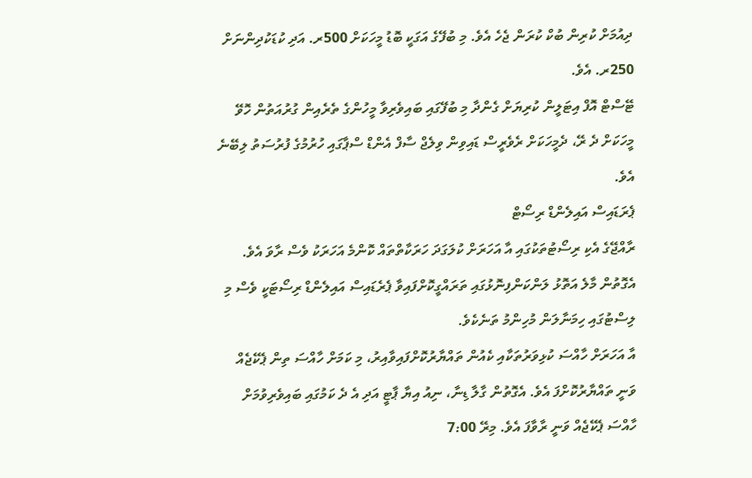ދިއުމަށް ކުރިން ބުކް ކުރަން ޖެހެ އެވެ. މި ބުފޭގެ އަގަކީ ބޮޑު މީހަކަށް 500ރ. އަދި ކުޑަކުދިންނަށް 250ރ. އެވެ.
ޓޭސްޓް އޮފް އިޓަލީން ކުރިޔަށް ގެންދާ މި ބުފޭގައި ބައިވެރިވާ މީހުންގެ ތެރެއިން ގުރުއަތުން ހޮވޭ މީހަކަށް ދެ ރޭ، ދެމީހަކަށް ރެވެރީސް ޑައިވިން ވިލެޖް ސާފް އެންޑް ސްޕާގައި ހުރުމުގެ ފުރުސަތު ލިބޭނެ އެވެ.
ޕެރަޑައިސް އައިލެންޑް ރިސޯޓް
ރާއްޖޭގެ އެކި ރިސޯޓުތަކުގައި އާ އަހަރަށް ކުލަގަދަ ހަރަކާތްތައް ކޮންމެ އަހަރަކު ވެސް ރާވަ އެވެ. އެގޮތުން މާލެ އަތޮޅު ލަންކަންފިނޮޅުގައި ތަރައްގީކޮށްފައިވާ ޕެރެޑައިސް އައިލެންޑް ރިސޯޓަކީ ވެސް މި ލިސްޓުގައި ހިމަނާލަން މުހިންމު ތަނެކެވެ.
އާ އަހަރަށް ހާއްސަ ކުޅިވަރުތަކާއި ކެއުން ތައްޔާރުކޮށްފައިވާއިރު، މި ކަމަށް ހާއްސަ ތިން ޕެކޭޖެއް ވަނީ ތައްޔާރުކޮށްފަ އެވެ. އެގޮތުން ގާލާ ޑިނާ، ނިއު އިޔާ ޕާޓީ އަދި އެ ދެ ކަމުގައި ބައިވެރިވުމަށް ހާއްސަ ޕެކޭޖެއް ވަނީ ރާވާފަ އެވެ. މިރޭ 7:00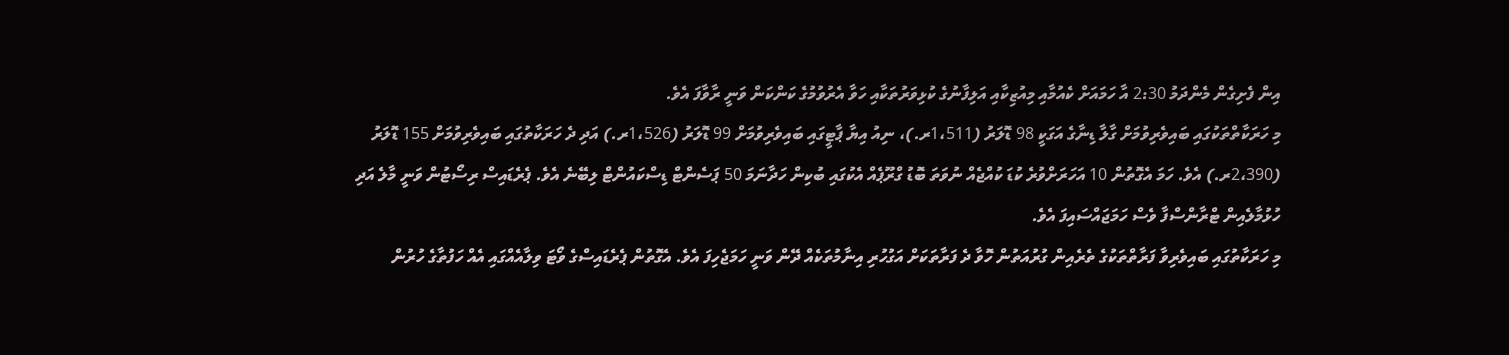އިން ފެށިގެން މެންދަމު 2:30 އާ ހަމައަށް ކެއުމާއި މިއުޒިކާއި އަލިފާނުގެ ކުޅިވަރުތަކާއި ހަވާ އެރުވުމުގެ ކަންކަން ވަނީ ރާވާފަ އެވެ.
މި ހަރަކާތްތަކުގައި ބައިވެރިވުމަށް ގާލާ ޑިނާގެ އަގަކީ 98 ޑޮލަރު (1،511ރ.)، ނިއު އިޔާ ޕާޓީގައި ބައިވެރިވުމަށް 99 ޑޮލަރު (1،526ރ.) އަދި ދެ ހަރަކާތުގައި ބައިވެރިވުމަށް 155 ޑޮލަރު (2،390ރ.) އެވެ. ހަމަ އެގޮތުން 10 އަހަރަށްވުރެ ކުޑަ ކުއްޖެއް ނުވަތަ ބޮޑު ގްރޫޕެއް އެކުގައި ބުކިން ހަދާނަމަ 50 ޕަސެންޓް ޑިސްކައުންޓް ލިބޭނެ އެވެ. ޕެރެޑައިސް ރިސޯޓުން ވަނީ މާލެ އަދި ހުޅުމާލެއިން ޓްރާންސްފާ ވެސް ހަމަޖައްސައިފަ އެވެ.
މި ހަރަކާތުގައި ބައިވެރިވާ ފަރާތްތަކުގެ ތެރެއިން ގުރުއަތުން ހޮވާ ދެ ފަރާތަކަށް އަގުހުރި އިނާމުތަކެއް ދޭން ވަނީ ހަމަޖެހިފަ އެވެ. އެގޮތުން ޕެރެޑައިސްގެ ވޯޓަ ވިލާއެއްގައި އެއް ހަފުތާގެ ހުރުން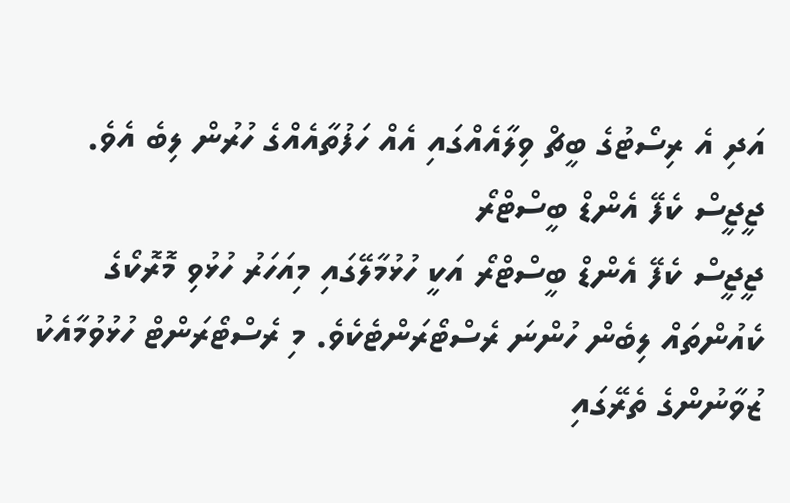އަދި އެ ރިސޯޓުގެ ބީޗް ވިލާއެއްގައި އެއް ހަފުތާއެއްގެ ހުރުން ލިބެ އެވެ.
ޖީޖީސް ކެފޭ އެންޑް ބީސްޓްރޯ
ޖީޖީސް ކެފޭ އެންޑް ބީސްޓްރޯ އަކީ ހުޅުމާލޭގައި މިއަހަރު ހުޅުވި މޮރޮކޯގެ ކެއުންތައް ލިބެން ހުންނަ ރެސްޓޯރަންޓެކެވެ. މި ރެސްޓޯރަންޓް ހުޅުވުމާއެކު ޒުވާނުންގެ ތެރޭގައި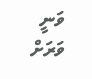ވަނީ ވަރަށް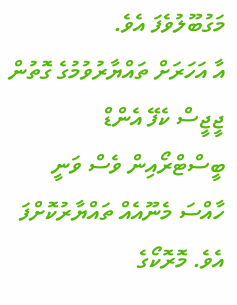މަގުބޫލުވެފަ އެވެ.
އާ އަހަރަށް ތައްޔާރުވުމުގެ ގޮތުން ޖީޖީސް ކެފޭ އެންޑް ބީސްޓްރޯއިން ވެސް ވަނީ ހާއްސަ މެނޫއެއް ތައްޔާރުކޮށްފަ އެވެ. މޮރޮކޯގެ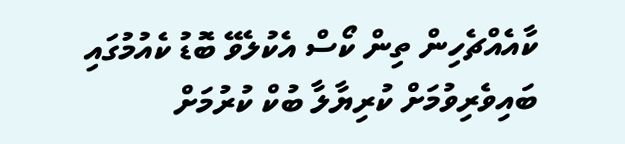ކާއެއްޗެހިން ތިން ކޯސް އެކުލެވޭ ބޮޑު ކެއުމުގައި ބައިވެރިވުމަށް ކުރިޔާލާ ބުކް ކުރުމަށް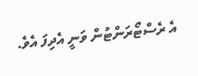އެ ރެސްޓޯރަންޓުން ވަނީ އެދިފަ އެވެ.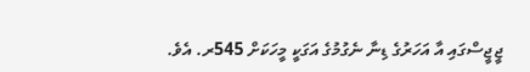ޖީޖީސްގައި އާ އަހަރުގެ ޑިނާ ނެގުމުގެ އަގަކީ މީހަކަށް 545ރ. އެވެ.